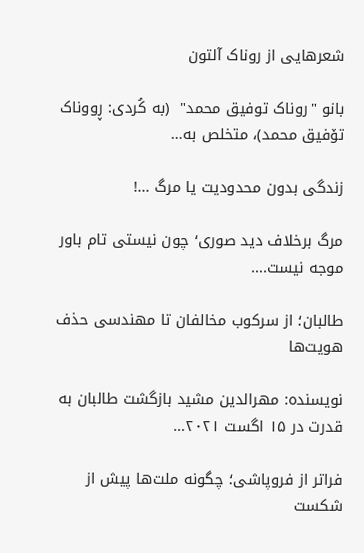شعرهایی از روناک آلتون

بانو "روناک توفیق محمد"  (به کُردی: ڕووناک تۆفیق محمد)، متخلص به…

زندگی بدون محدودیت یا مرگ ...!

مرگ برخلاف دید صوری٬ چون نیستی تام باور موجه نیست.…

طالبان؛ از سرکوب مخالفان تا مهندسی حذف هویت‌ها

نویسنده: مهرالدین مشید بازگشت طالبان به قدرت در ۱۵ اگست ۲۰۲۱…

فراتر از فروپاشی؛ چگونه ملت‌ها پیش از شکست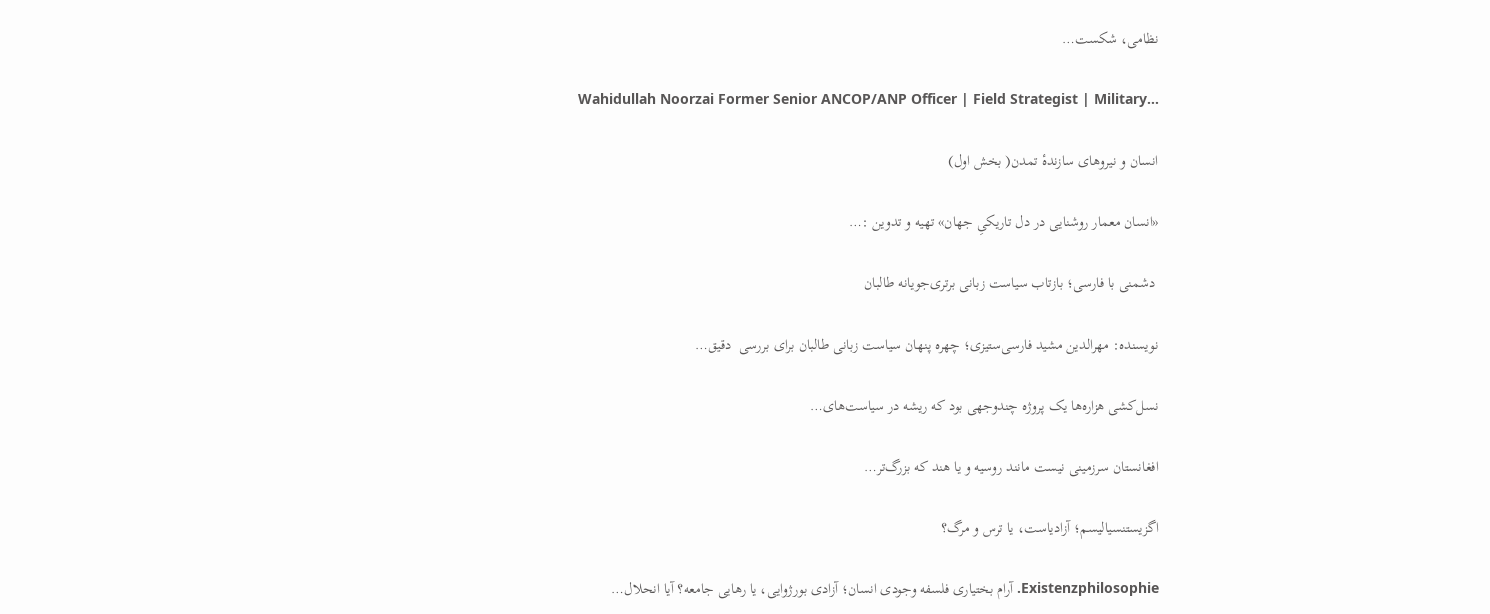نظامی، شکست…

Wahidullah Noorzai Former Senior ANCOP/ANP Officer | Field Strategist | Military…

انسان و نیروهای سازندهٔ تمدن( بخش اول)

«انسان معمار روشنایی در دل تاریکیِ جهان» تهیه و تدوین :…

 دشمنی با فارسی؛ بازتاب سیاست زبانی برتری‌جویانه طالبان

نویسنده: مهرالدین مشید فارسی‌ستیزی؛ چهره پنهان سیاست زبانی طالبان برای بررسی  دقیق…

نسل‌کشی هزاره‌ها یک پروژه چندوجهی بود که ریشه در سیاست‌های…

افغانستان سرزمینی نیست مانند روسیه و یا هند که بزرگ‌تر…

اگزیستنسیالیسم؛ آزادیاست، یا ترس و مرگ؟

Existenzphilosophie. آرام بختیاری فلسفه وجودی انسان؛ آزادی بورژوایی، یا رهایی جامعه؟ آیا انحلال…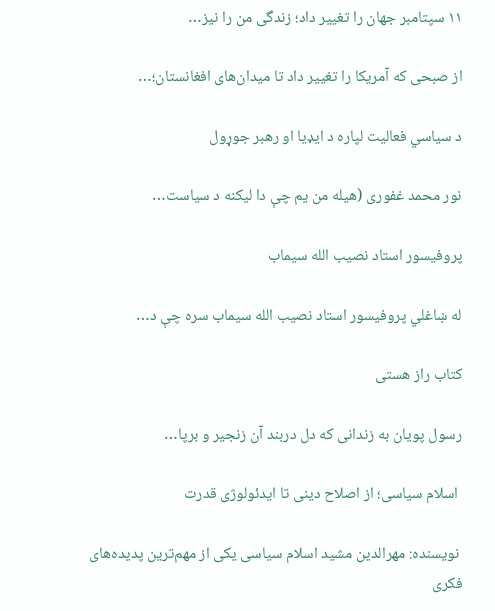۱۱ سپتامبر جهان را تغییر داد؛ زندگی من را نیز…

از صبحی که آمریکا را تغییر داد تا میدان‌های افغانستان؛…

د سیاسي فعالیت لپاره د ایډیا او رهبر جوړول

نور محمد غفوری (هیله من یم چې دا لیکنه د سیاست…

پروفیسور استاد نصیب الله سیماب

له ښاغلي پروفیسور استاد نصیب الله سیماب سره چې د…

کتاب راز هستی

رسول پویان به زندانی که دل دربند آن زنجیر و برپا…

 اسلام سیاسی؛ از اصلاح دینی تا ایدئولوژی قدرت

 نویسنده: مهرالدین مشید اسلام سیاسی یکی از مهم‌ترین پدیده‌های فکری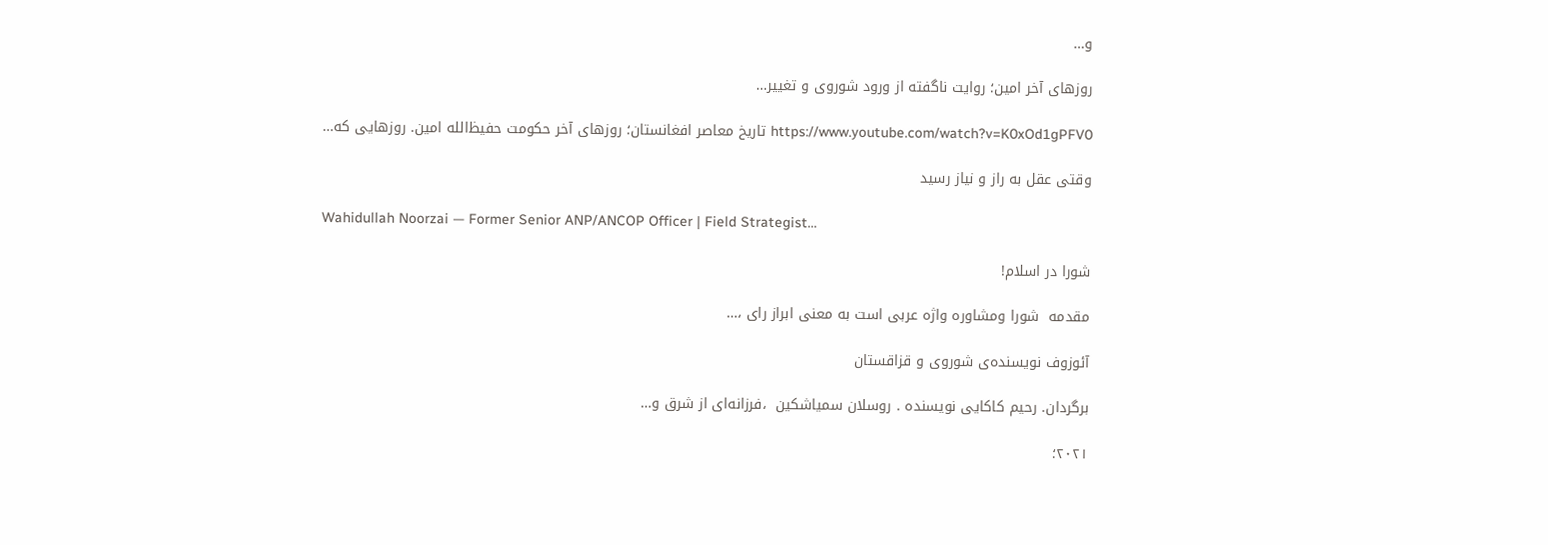و…

روزهای آخر امین؛ روایت ناگفته از ورود شوروی و تغییر…

https://www.youtube.com/watch?v=K0xOd1gPFV0 تاریخ معاصر افغانستان؛ روزهای آخر حکومت حفیظ‌الله امین. روزهایی که…

وقتی عقل به راز و نیاز رسید

Wahidullah Noorzai — Former Senior ANP/ANCOP Officer | Field Strategist…

شورا در اسلام!

مقدمه  شورا ومشاوره واژه عربی است به معنی ابراز رای ،…

آئوزوف نویسنده‌ی شوروی و قزاقستان

برگردان. رحیم کاکایی نویسنده . روسلان سمیاشکین  ،فرزانه‌ای از شرق و…

۲۰۲۱؛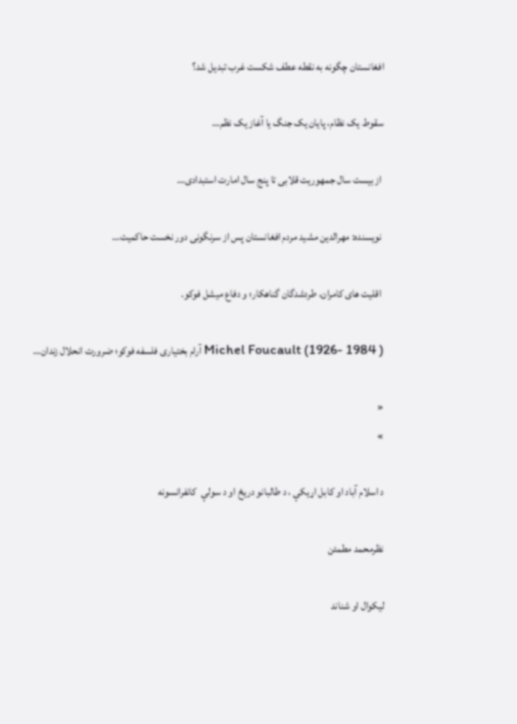افغانستان چگونه به نقطه عطف شکست غرب تبدیل شد؟

سقوط یک نظام، پایان یک جنگ یا آغاز یک نظم…

 از بیست سال جمهوریت قلابی تا پنج سال امارت استبدادی…

 نویسنده: مهرالدین مشید مردم افغانستان پس از سرنگونی دور نخست حاکمیت…

 اقلیت های کامران، طردشدگان گناهکار؛ و دفاع میشل فوکو.

Michel Foucault (1926- 1984 ) آرام بختیاری فلسفه فوکو؛ ضرورت انحلال زندان…

«
»

د اسلام آباد او کابل اړيکې ، د طالبانو دریځ او د سولې  کانفرانسونه

نظرمحمد مطمئن

لیکوال او شناند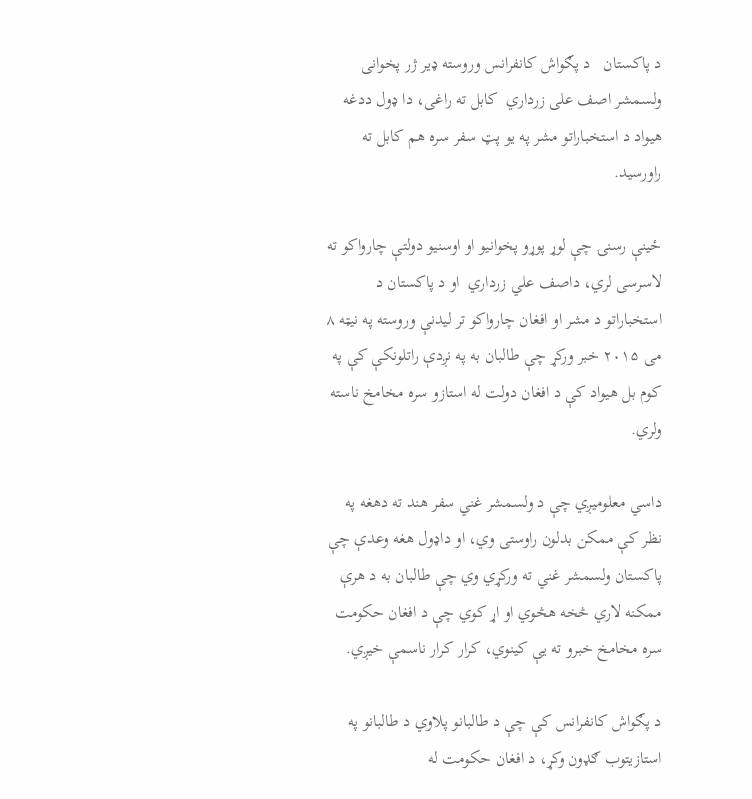د پاکستان   د پګواش کانفرانس وروسته ډیر ژر پخوانی ولسمشر اصف علی زرداري  کابل ته راغی، دا ډول ددغه هیواد د استخباراتو مشر په یو پټ سفر سره هم کابل ته راورسید.

ځينې رسنۍ چې لوړ پوړو پخوانیو او اوسنیو دولتې چارواکو ته لاسرسی لري، داصف علي زرداري  او د پاکستان د استخباراتو د مشر او افغان چارواکو تر لیدنې وروسته په نیټه ۸ می ۲۰۱۵ خبر ورکړ چې طالبان به په نږدې راتلونکې کې په کوم بل هیواد کې د افغان دولت له استازو سره مخامخ ناسته ولري.

داسي معلوميږي چې د ولسمشر غني سفر هند ته دهغه په نظر کې ممکن بدلون راوستی وي، او داډول هغه وعدې چې پاکستان ولسمشر غني ته ورکړي وي چې طالبان به د هرې ممکنه لاري څخه هڅوي او اړ کوي چې د افغان حکومت سره مخامخ خبرو ته يې کینوي، کرار کرار ناسمې خیږي.

د پګواش کانفرانس کې چې د طالبانو پلاوي د طالبانو په استازیتوب ګډون وکړ، د افغان حکومت له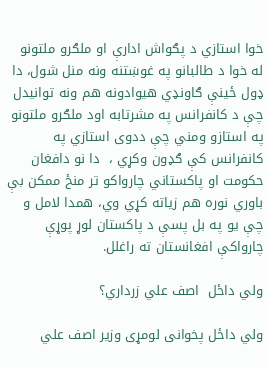خوا استازي د پګواش ادارې او ملګرو ملتونو له خوا د طالبانو په غوښتنه ونه منل شول، دا ډول ځينې ګاونډي هیوادونه هم ونه توانیدل چې د کانفرانس په مشرتابه اود ملګرو ملتونو په استازو ومني چې ددوی استازي په کانفرانس کې ګډون وکړي ،  دا نو دافغان حکومت او پاکستاني چارواکو تر منځ ممکن بې باوري نوره هم زیاته کړي وي، همدا لامل و چې يو په بل پسې د پاکستان لوړ پوړې چارواکې افغانستان ته راغلل.

ولي داځل  اصف علي زرداري؟

ولي داځل پخوانی لومړی وزیر اصف علي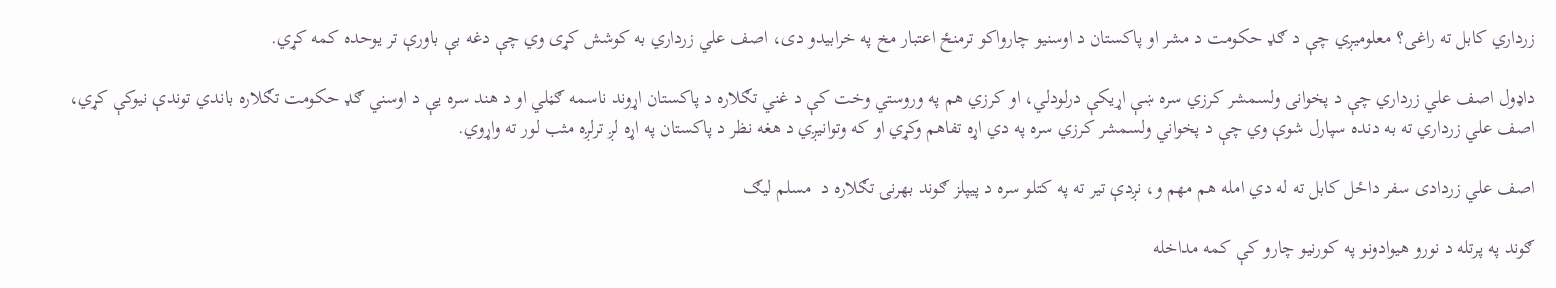زرداري کابل ته راغی؟ معلوميږي چې د ګډ حکومت د مشر او پاکستان د اوسنيو چارواکو ترمنځ اعتبار مخ په خرابیدو دی، اصف علي زرداري به کوشش کړی وي چې دغه بې باورې تر یوحده کمه کړي.

داډول اصف علي زرداري چې د پخوانی ولسمشر کرزي سره ښې اړيکې درلودلي، او کرزي هم په وروستي وخت کې د غني تګلاره د پاکستان اړوند ناسمه ګڼلي او د هند سره يې د اوسني ګډ حکومت تګلاره باندي توندې نیوکې کړي، اصف علي زرداري ته به دنده سپارل شوې وي چې د پخواني ولسمشر کرزي سره په دي اړه تفاهم وکړي او که وتوانیږي د هغه نظر د پاکستان په اړه لږ ترلږه مثب لور ته واړوي.

اصف علي زردادی سفر داځل کابل ته له دي امله هم مهم و، نږدې تیر ته په کتلو سره د پیپلز ګوند بهرنۍ تګلاره د  مسلم لیګ

ګوند په پرتله د نورو هیوادونو په کورنیو چارو کې کمه مداخله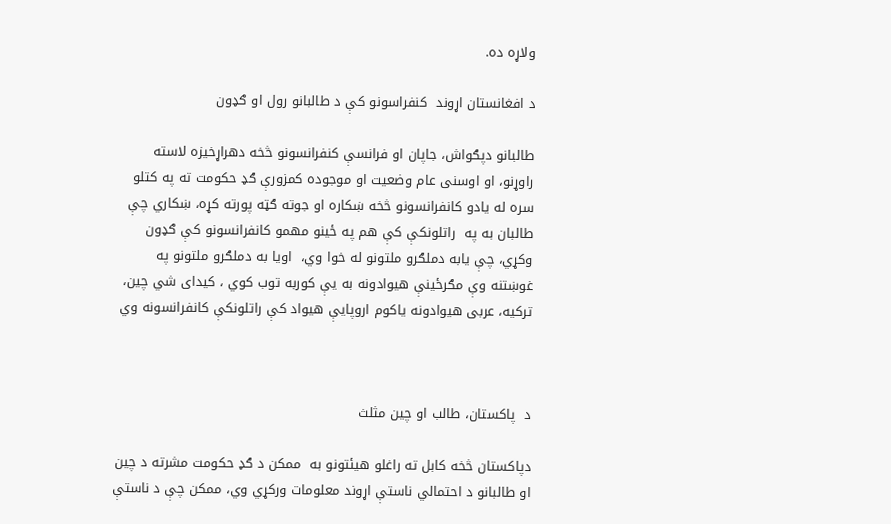ولاړه ده.

د افغانستان اړوند  کنفراسونو کې د طالبانو رول او ګډون

طالبانو دپګواش، جاپان او فرانسې کنفرانسونو څخه دهراړخیزه لاسته راوړنو، او اوسنی عام وضعیت او موجوده کمزورې ګډ حکومت ته په کتلو سره له يادو کانفرانسونو څخه ښکاره او جوته ګټه پورته کړه، ښکاري چې طالبان به په  راتلونکې کې هم په ځینو مهمو کانفرانسونو کې ګډون وکړي، چې یابه دملګرو ملتونو له خوا وي،  اویا به دملګرو ملتونو په غوښتنه وې مګرځینې هیوادونه به يې کوربه توب کوي ، کیدای شي چین، ترکیه، عربی هیوادونه یاکوم اروپايې هیواد کې راتلونکې کانفرانسونه وي



د  پاکستان، طالب او چین مثلث

دپاکستان څخه کابل ته راغلو هيئتونو به  ممکن د ګډ حکومت مشرته د چین او طالبانو د احتمالي ناستې اړوند معلومات ورکړي وي، ممکن چې د ناستې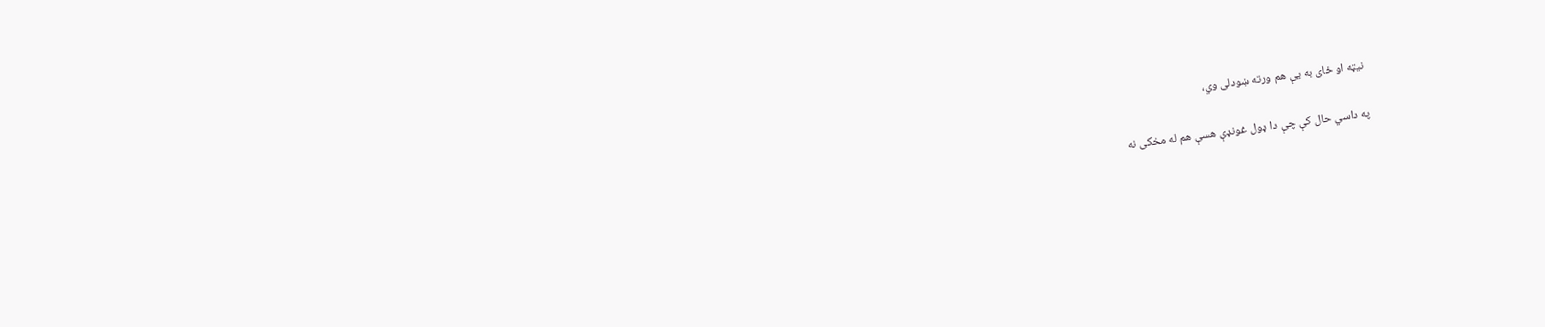نیټه او ځای به يې هم ورته ښودلی وي،

په داسي حال کې چې دا ډول غونډې هسې هم له مخکی نه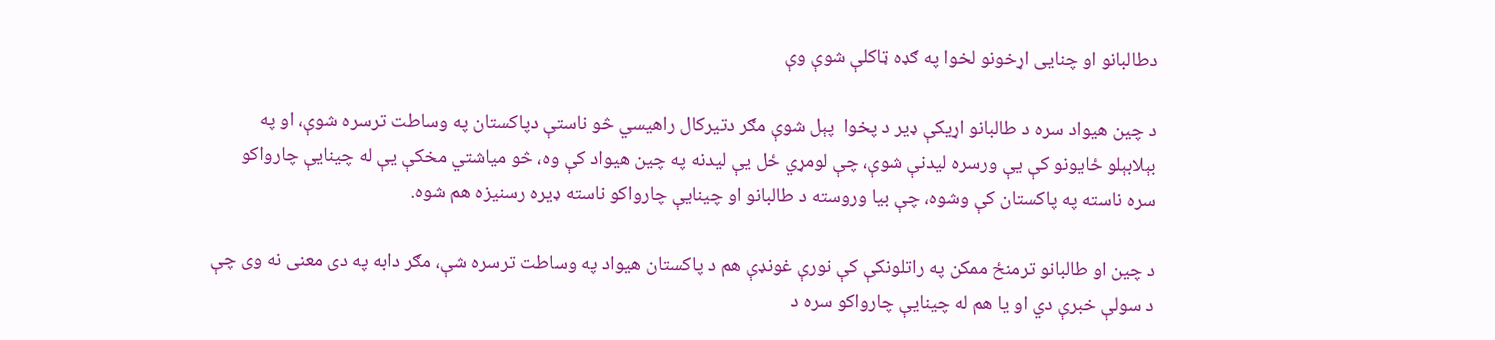دطالبانو او چنایی اړخونو لخوا په ګډه ټاکلې شوې وې

د چین هیواد سره د طالبانو اړیکې ډیر د پخوا  پېل شوې مګر دتیرکال راهیسي څو ناستې دپاکستان په وساطت ترسره شوې، او په بېلابېلو ځایونو کې يې ورسره لیدنې شوې، چې لومړي ځل يې لیدنه په چین هیواد کې وه، څو میاشتي مخکې يې له چینايې چارواکو سره ناسته په پاکستان کې وشوه، چې بیا وروسته د طالبانو او چینايې چارواکو ناسته ډیره رسنيزه هم شوه.

د چین او طالبانو ترمنځ ممکن په راتلونکې کې نورې غونډې هم د پاکستان هیواد په وساطت ترسره شې، مګر دابه په دی معنی نه وی چې د سولې خبرې دي او يا هم له چینايې چارواکو سره د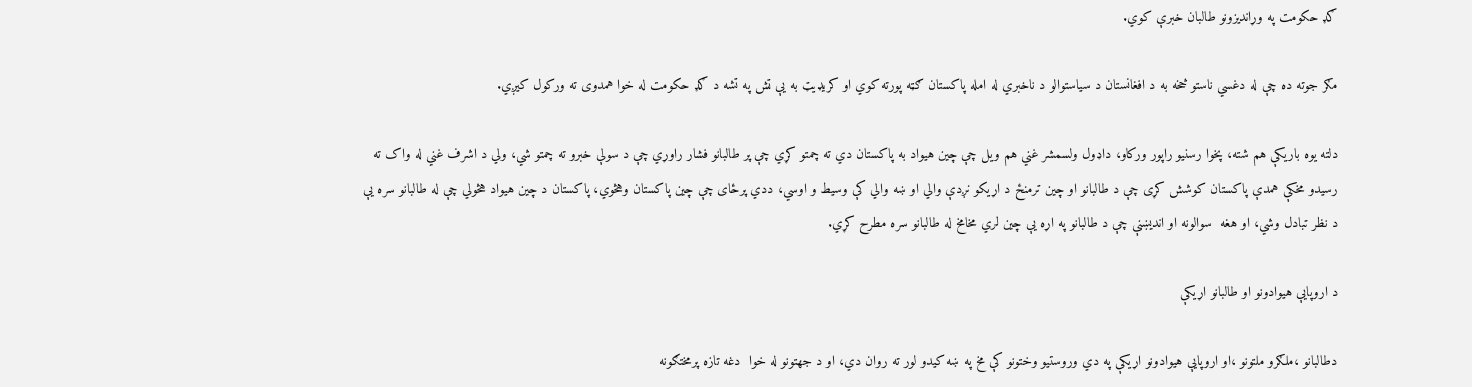ګډ حکومت په وړاندیزونو طالبان خبرې کوي.

مګر جوته ده چې له دغسي ناستو څخه به د افغانستان د سیاستوالو د ناخبري له امله پاکستان ګټه پورته کوي او کریډیټ به يې تش په تشه د ګډ حکومت له خوا همدوی ته ورکول کيږي.

دلته يوه باريکې هم شته، پخوا رسنیو راپور ورکاو، داډول ولسمشر غني هم ویل چې چین هیواد به پاکستان دي ته چمتو کړي چې پر طالبانو فشار راوړي چې د سولې خبرو ته چمتو شي، ولي د اشرف غني له واک ته رسیدو مخکې همدې پاکستان کوشش کړی چې د طالبانو او چین ترمنځ د اړیکو نږدې والي او ښه والي کې وسیط و اوسي، ددي پرځای چې چین پاکستان وهڅوي، پاکستان د چین هیواد هڅولي چې له طالبانو سره يې د نظر تبادل وشي، او هغه  سوالونه او انديښنې چې د طالبانو په اړه يې چین لري مخامخ له طالبانو سره مطرح کړي.

د اروپايې هیوادونو او طالبانو اړيکې

دطالبانو ،ملګرو ملتونو ،او اروپايې هیوادونو اړیکې په دي وروستیو وختونو کې مخ په ښه کیدو لور ته روان دي، او د جهتونو له خوا  دغه تازه پرمختګونه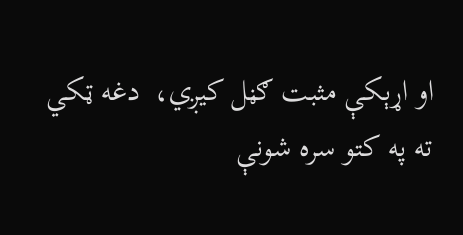او اړېکې مثبت ګڼل کيږي،  دغه ټکي ته په کتو سره شونې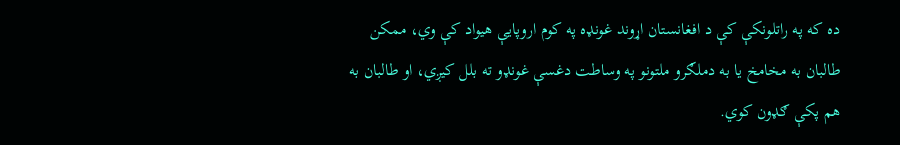ده که په راتلونکې کې د افغانستان اړوند غونډه په کوم اروپايې هیواد کې وي، ممکن  طالبان به مخامخ يا به دملګرو ملتونو په وساطت دغسې غونډو ته بلل کیږي، او طالبان به هم پکې ګډون کوي.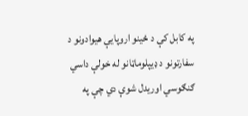په کابل کې د ځینو اروپايې هیوادونو د سفارتونو د ډيپلوماټانو له خولې داسي ګنګوسي اوریدل شوې دي چې په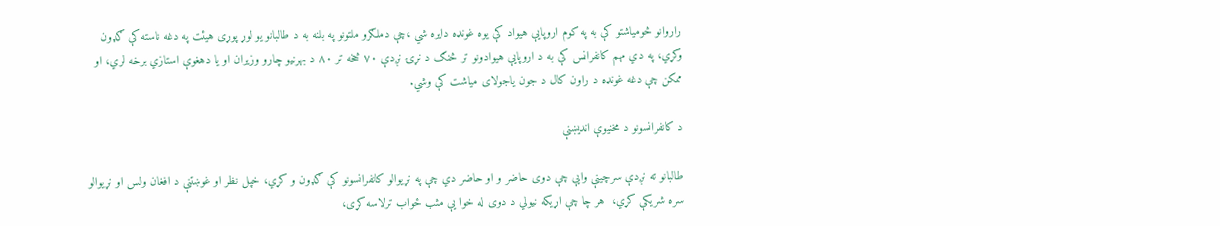راروانو څومیاشتو کې به په کوم اروپايې هیواد کې یوه غونډه دایره شي ،چې دملګرو ملتونو په بلنه به د طالبانو يو لوړ پوړی هیئت په دغه ناسته کې ګډون  وکړي، په دي مهم کانفرانس کې به د اروپايې هیوادونو تر څنګ د نړۍ نږدې ۷۰ څخه تر ۸۰ د بهرنيو چارو وزیران او يا دهغوې استازي برخه لري، او ممکن چې دغه غونډه د راون کال د جون یاجولای میاشت کې وشي.

د کانفرانسونو د مخنیوې اندیښنې

طالبانو ته نږدې سرچینې وایې چې دوی حاضر و او حاضر دي چې په نړيوالو کانفرانسونو کې ګډون و کړي، خپل نظر او غوښتنې د افغان ولس او نړیوالو سره شریکې کړي،  هر چا چې اړیکه نیولي د دوی له خوا يې مثب ځواب ترلاسه کړی،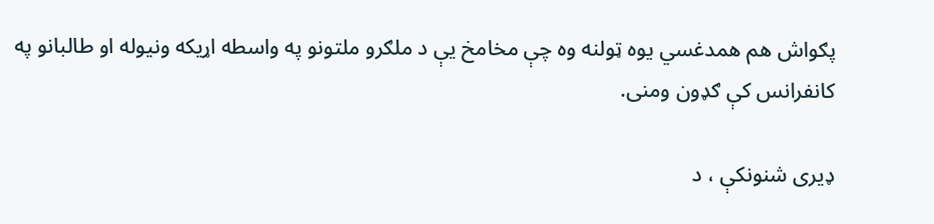پګواش هم همدغسي يوه ټولنه وه چې مخامخ يې د ملګرو ملتونو په واسطه اړیکه ونیوله او طالبانو په کانفرانس کې ګډون ومنی.

ډیری شنونکې ، د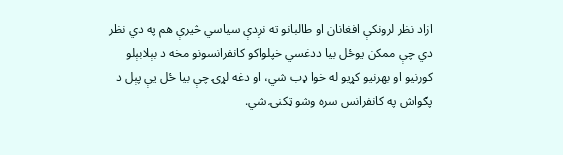ازاد نظر لرونکې افغانان او طالبانو ته نږدې سیاسي څیرې هم په دي نظر دي چې ممکن يوځل بیا ددغسي خپلواکو کانفرانسونو مخه د بېلابېلو کورنيو او بهرنيو کړیو له خوا ډب شي، او دغه لړۍ چې بیا ځل یې پېل د پګواش په کانفرانس سره وشو ټکنۍ شي.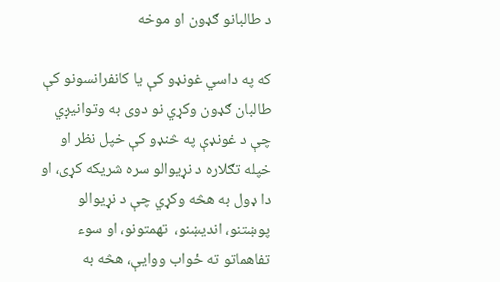د طالبانو ګډون او موخه

که په داسي غونډو کې یا کانفرانسونو کې طالبان ګډون وکړي نو دوی به وتوانیږي چې د غونډې په څنډو کې خپل نظر او خپله تګلاره د نړیوالو سره شریکه کړی، او دا ډول به هڅه وکړي چې د نړیوالو پوښتنو، انديښنو،  تهمتونو، او سوء تفاهماتو ته ځواب ووایې، هڅه به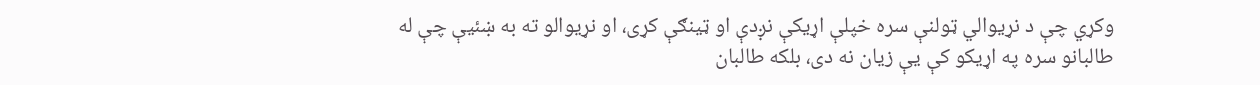وکړي چې د نړيوالي ټولنې سره خپلې اړیکې نږدې او ټینګې کړی، او نړیوالو ته به ښئيې چې له طالبانو سره په اړیکو کې يې زیان نه دی، بلکه طالبان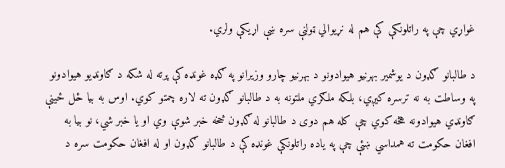غواړي چې په راتلونکې کې هم له نړیوالي ټولنې سره ښې اړيکې ولري.

د طالبانو ګډون د يوشمیر بهرنيو هیوادونو د بهرنیو چارو وزیرانو په ګډه غونډه کې پرته له شکه د ګاونډیو هیوادونو په وساطت به نه ترسره کيږي، بلکه ملګري ملتونه به د طالبانو ګډون ته لاره چمتو کوي. اوس به بیا ځل ځینې ګاونډي هیوادونه هڅه کوي چې کله هم دوی د طالبانو له ګډون څخه خبر شوې وي او یا خبر شي، نو بیا به افغان حکومت ته همداسي ښئې چې په یاده راتلونکې غونډه کې د طالبانو ګډون او له افغان حکومت سره د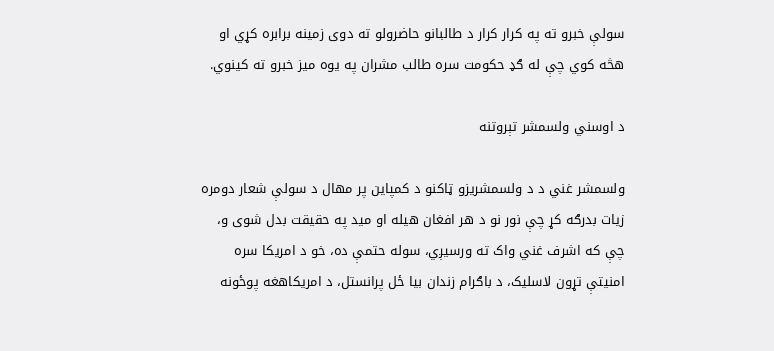سولې خبرو ته په کرار کرار د طالبانو حاضرولو ته دوی زمینه برابره کړي او هڅه کوي چې له ګډ حکومت سره طالب مشران په يوه میز خبرو ته کینوي.

د اوسني ولسمشر تېروتنه

ولسمشر غني د د ولسمشریزو ټاکنو د کمپاین پر مهال د سولې شعار دومره زیات بدرګه کړ چې نور نو د هر افغان هیله او مید په حقیقت بدل شوی و، چې که اشرف غني واک ته ورسيږي، سوله حتمې ده، خو د امریکا سره امنيتې تړون لاسلیک، د باګرام زندان بیا ځل پرانستل، د امریکاهغه پوځونه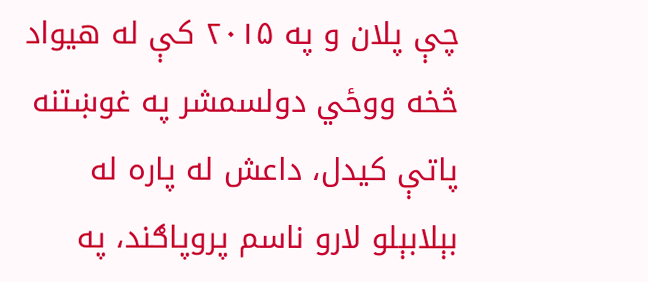چې پلان و په ۲۰۱۵ کې له هیواد څخه ووځي دولسمشر په غوښتنه پاتې کیدل، داعش له پاره له بېلابېلو لارو ناسم پروپاګند، په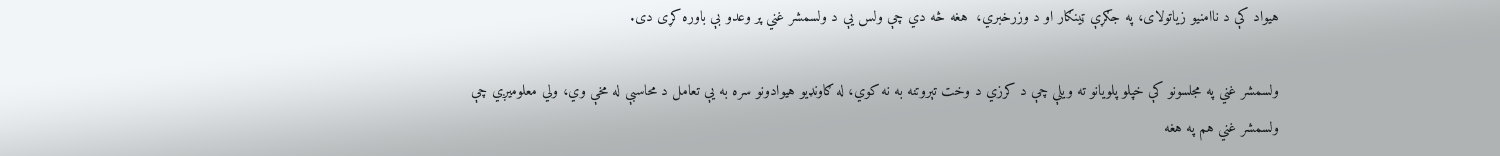هیواد کې د ناامنیو زیاتولای، په جګړې ټینګار او د وزرخبري،  هغه څه دي چې ولس يې د ولسمشر غني پر وعدو بې باوره کړی دی.

ولسمشر غني په مجلسونو کې خپلو پلویانو ته ویلې چې د کرزي د وخت تېروتنه به نه کوي، له ګاونډيو هیوادونو سره به يې تعامل د محاسبې له مخې وي، ولي معلوميږي چې ولسمشر غني هم په هغه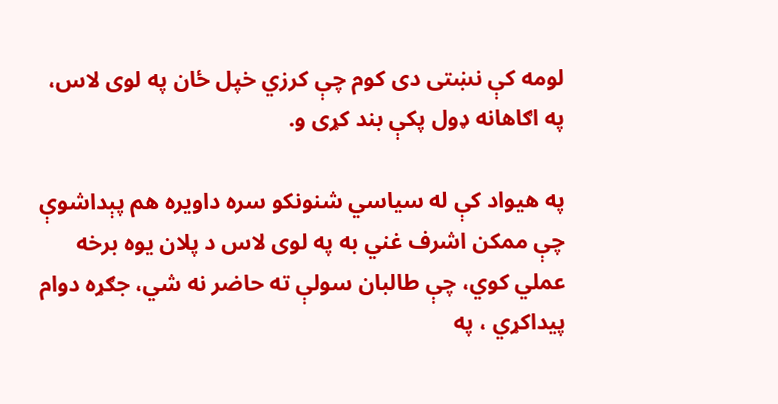لومه کې نښتی دی کوم چې کرزي خپل ځان په لوی لاس، په اګاهانه ډول پکې بند کړی و.

په هیواد کې له سياسي شنونکو سره داویره هم پېداشوې چې ممکن اشرف غني به په لوی لاس د پلان يوه برخه عملي کوي، چې طالبان سولې ته حاضر نه شي، جګړه دوام پيداکړي ، په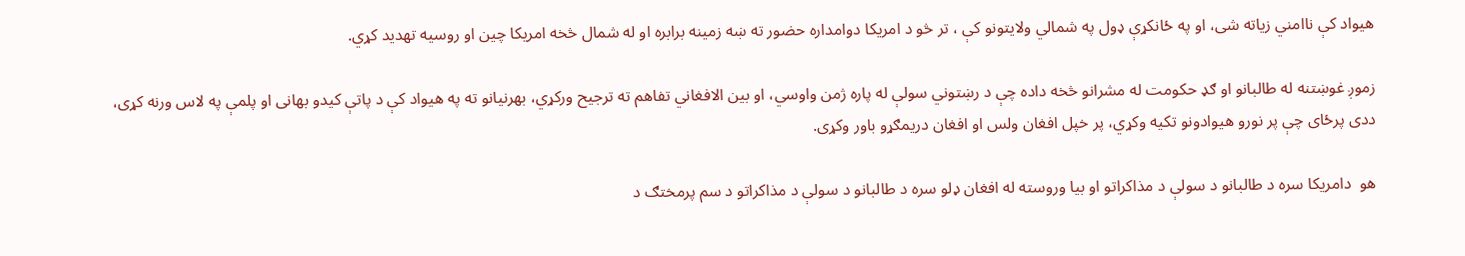هیواد کې ناامني زیاته شی، او په ځانکړې ډول په شمالي ولایتونو کې ، تر څو د امریکا دوامداره حضور ته ښه زمینه برابره او له شمال څخه امریکا چین او روسیه تهدید کړي.

زموږ غوښتنه له طالبانو او ګډ حکومت له مشرانو څخه داده چې د رښتوني سولې له پاره ژمن واوسي، او بین الافغاني تفاهم ته ترجیح ورکړي، بهرنیانو ته په هیواد کې د پاتې کیدو بهانی او پلمې په لاس ورنه کړی، ددی پرځای چې پر نورو هیوادونو تکیه وکړي، پر خپل افغان ولس او افغان دریمګړو باور وکړی.

هو  دامریکا سره د طالبانو د سولې د مذاکراتو او بیا وروسته له افغان ډلو سره د طالبانو د سولې د مذاکراتو د سم پرمختګ د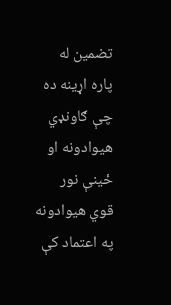تضمین له پاره اړینه ده چې ګاونډي هیوادونه او ځینې نور قوي هیوادونه په اعتماد کې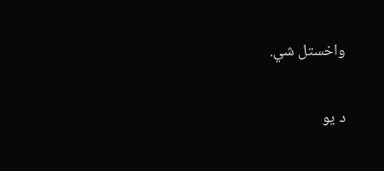واخستل شي.

د یو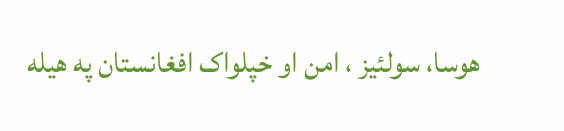هوسا، سولئیز ، امن او خپلواک افغانستان په هیله